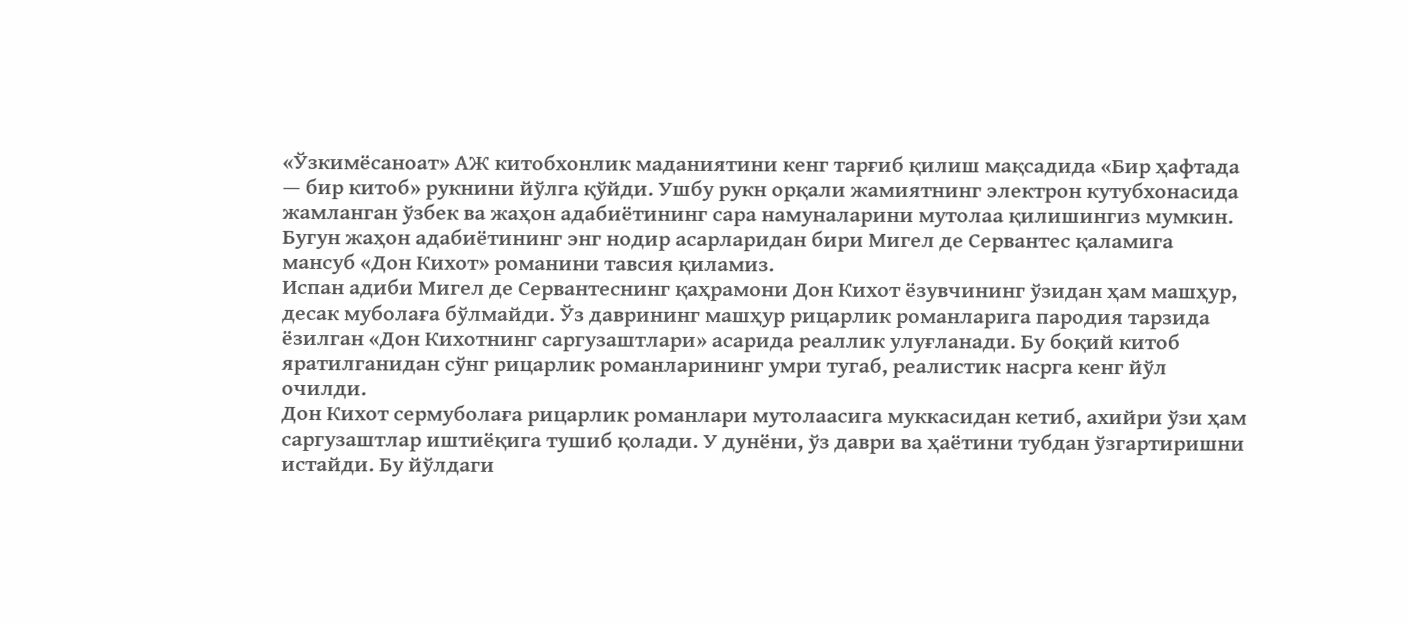«Ўзкимёсаноат» АЖ китобхонлик маданиятини кенг тарғиб қилиш мақсадида «Бир ҳафтада — бир китоб» рукнини йўлга қўйди. Ушбу рукн орқали жамиятнинг электрон кутубхонасида жамланган ўзбек ва жаҳон адабиётининг сара намуналарини мутолаа қилишингиз мумкин.
Бугун жаҳон адабиётининг энг нодир асарларидан бири Мигел де Сервантес қаламига мансуб «Дон Кихот» романини тавсия қиламиз.
Испан адиби Мигел де Сервантеснинг қаҳрамони Дон Кихот ёзувчининг ўзидан ҳам машҳур, десак муболаға бўлмайди. Ўз даврининг машҳур рицарлик романларига пародия тарзида ёзилган «Дон Кихотнинг саргузаштлари» асарида реаллик улуғланади. Бу боқий китоб яратилганидан сўнг рицарлик романларининг умри тугаб, реалистик насрга кенг йўл очилди.
Дон Кихот сермуболаға рицарлик романлари мутолаасига муккасидан кетиб, ахийри ўзи ҳам саргузаштлар иштиёқига тушиб қолади. У дунёни, ўз даври ва ҳаётини тубдан ўзгартиришни истайди. Бу йўлдаги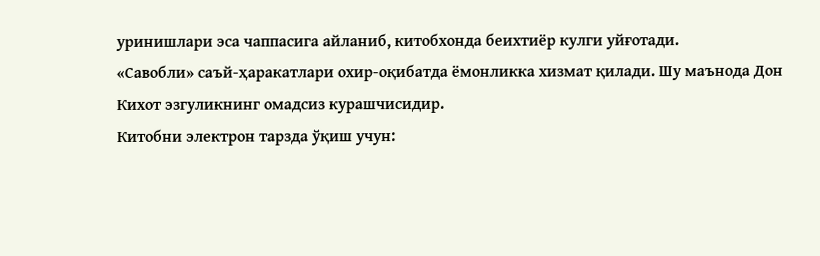уринишлари эса чаппасига айланиб, китобхонда беихтиёр кулги уйғотади.
«Савобли» саъй-ҳаракатлари охир-оқибатда ёмонликка хизмат қилади. Шу маънода Дон Кихот эзгуликнинг омадсиз курашчисидир.
Китобни электрон тарзда ўқиш учун: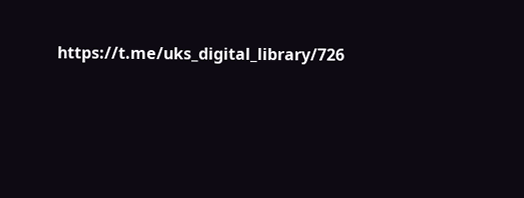https://t.me/uks_digital_library/726